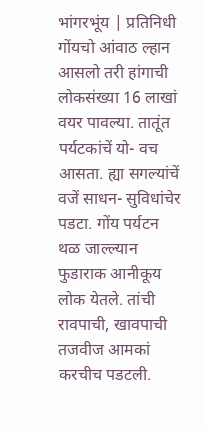भांगरभूंय | प्रतिनिधी
गोंयचो आंवाठ ल्हान आसलो तरी हांगाची लोकसंख्या 16 लाखां वयर पावल्या. तातूंत पर्यटकांचें यो- वच आसता. ह्या सगल्यांचें वजें साधन- सुविधांचेर पडटा. गोंय पर्यटन थळ जाल्ल्यान फुडाराक आनीकूय लोक येतले. तांची रावपाची, खावपाची तजवीज आमकां करचीच पडटली.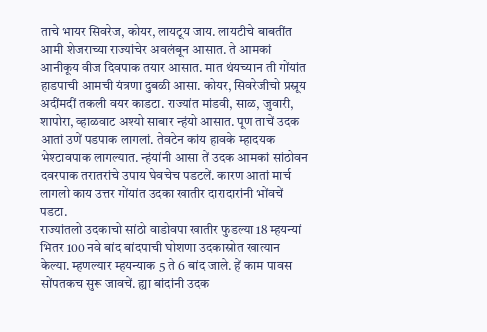ताचे भायर सिवरेज, कोयर, लायटूय जाय. लायटीचे बाबतींत आमी शेजराच्या राज्यांचेर अवलंबून आसात. ते आमकां आनीकूय वीज दिवपाक तयार आसात. मात थंयच्यान ती गोंयांत हाडपाची आमची यंत्रणा दुबळी आसा. कोयर, सिवरेजीचो प्रस्नूय अदींमदीं तकली वयर काडटा. राज्यांत मांडवी, साळ, जुवारी, शापोरा, व्हाळवाट अश्यो साबार न्हंयो आसात. पूण ताचें उदक आतां उणें पडपाक लागलां. तेवटेन कांय हावके म्हादयक भेश्टावपाक लागल्यात. न्हंयांनी आसा तें उदक आमकां सांठोवन दवरपाक तरातरांचे उपाय घेवचेच पडटलें. कारण आतां मार्च लागलो काय उत्तर गोंयांत उदका खातीर दारादारांनी भोंवचें पडटा.
राज्यांतलो उदकाचो सांठो वाडोवपा खातीर फुडल्या 18 म्हयन्यां भितर 100 नवे बांद बांदपाची घोशणा उदकास्रोत खात्यान केल्या. म्हणल्यार म्हयन्याक 5 ते 6 बांद जाले. हें काम पावस सोंपतकच सुरू जावचें. ह्या बांदांनी उदक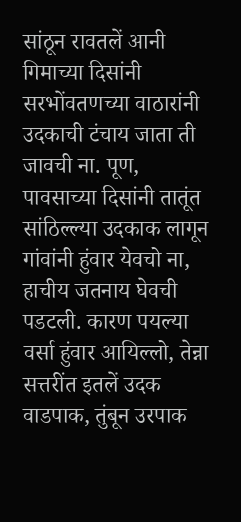सांठून रावतलें आनी गिमाच्या दिसांनी सरभोंवतणच्या वाठारांनी उदकाची टंचाय जाता ती जावची ना. पूण, पावसाच्या दिसांनी तातूंत सांठिल्ल्या उदकाक लागून गांवांनी हुंवार येवचो ना, हाचीय जतनाय घेवची पडटली. कारण पयल्या वर्सा हुंवार आयिल्लो, तेन्ना सत्तरींत इतलें उदक वाडपाक, तुंबून उरपाक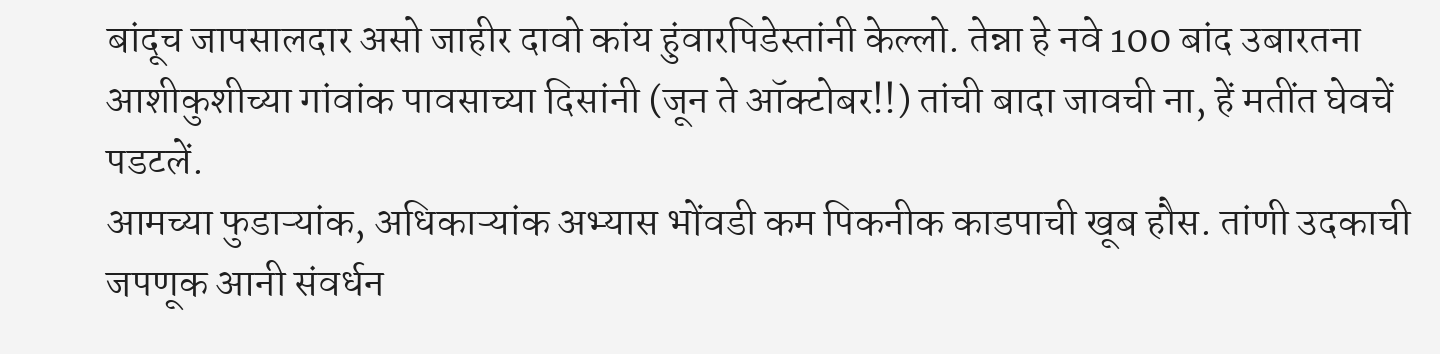बांदूच जापसालदार असो जाहीर दावो कांय हुंवारपिडेस्तांनी केल्लो. तेन्ना हे नवे 100 बांद उबारतना आशीकुशीच्या गांवांक पावसाच्या दिसांनी (जून ते ऑक्टोबर!!) तांची बादा जावची ना, हें मतींत घेवचें पडटलें.
आमच्या फुडाऱ्यांक, अधिकाऱ्यांक अभ्यास भोंवडी कम पिकनीक काडपाची खूब हौस. तांणी उदकाची जपणूक आनी संवर्धन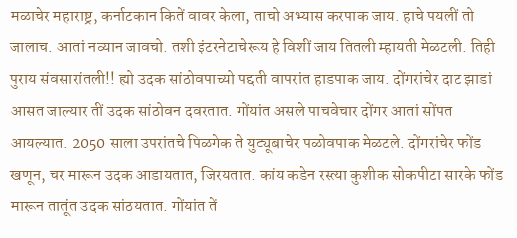मळाचेर महाराष्ट्र, कर्नाटकान कितें वावर केला, ताचो अभ्यास करपाक जाय. हाचे पयलीं तो जालाच. आतां नव्यान जावचो. तशी इंटरनेटाचेरूय हे विशीं जाय तितली म्हायती मेळटली. तिही पुराय संवसारांतली!! ह्यो उदक सांठोवपाच्यो पद्दती वापरांत हाडपाक जाय. दोंगरांचेर दाट झाडां आसत जाल्यार तीं उदक सांठोवन दवरतात. गोंयांत असले पाचवेचार दोंगर आतां सोंपत आयल्यात. 2050 साला उपरांतचे पिळगेक ते युट्यूबाचेर पळोवपाक मेळटले. दोंगरांचेर फोंड खणून, चर मारून उदक आडायतात, जिरयतात. कांय कडेन रस्त्या कुशीक सोकपीटा सारके फोंड मारून तातूंत उदक सांठयतात. गोंयांत तें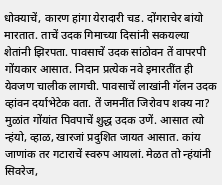धोक्याचें, कारण हांगा येरादारी चड. दोंगराचेर बांयो मारतात. ताचें उदक गिमाच्या दिसांनी सकयल्या शेतांनी झिरपता. पावसाचें उदक सांठोवन तें वापरपी गोंयकार आसात. निदान प्रत्येक नवे इमारतींत ही येवजण चालीक लागची. पावसाचें लाखांनी गॅलन उदक व्हांवन दर्याभेटेक वता. तें जमनींत जिरोवप शक्य ना?
मुळांत गोंयांत पिवपाचें शुद्ध उदक उणें. आसात त्यो न्हंयो, व्हाळ, खारजां प्रदुशित जायत आसात. कांय जाणांक तर गटाराचें स्वरुप आयलां. मेळत तो न्हंयांनी सिवरेज,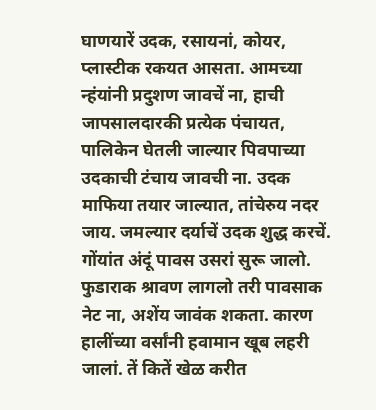घाणयारें उदक, रसायनां, कोयर, प्लास्टीक रकयत आसता. आमच्या न्हंयांनी प्रदुशण जावचें ना, हाची जापसालदारकी प्रत्येक पंचायत, पालिकेन घेतली जाल्यार पिवपाच्या उदकाची टंचाय जावची ना. उदक माफिया तयार जाल्यात, तांचेरुय नदर जाय. जमल्यार दर्याचें उदक शुद्ध करचें. गोंयांत अंदूं पावस उसरां सुरू जालो. फुडाराक श्रावण लागलो तरी पावसाक नेट ना, अशेंय जावंक शकता. कारण हालींच्या वर्सांनी हवामान खूब लहरी जालां. तें कितें खेळ करीत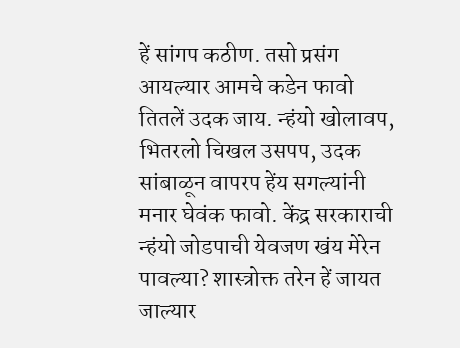हें सांगप कठीण. तसो प्रसंग आयल्यार आमचे कडेन फावो तितलें उदक जाय. न्हंयो खोलावप, भितरलो चिखल उसपप, उदक सांबाळून वापरप हेंय सगल्यांनी मनार घेवंक फावो. केंद्र सरकाराची न्हंयो जोडपाची येवजण खंय मेरेन पावल्या? शास्त्रोक्त तरेन हें जायत जाल्यार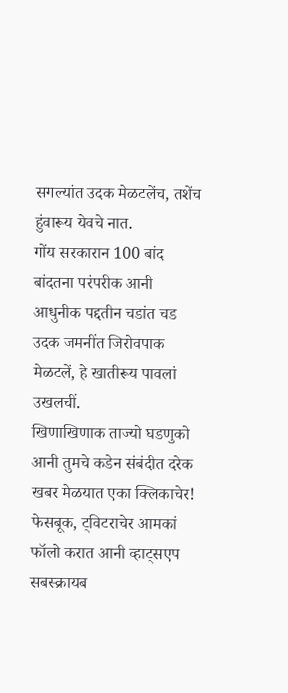सगल्यांत उदक मेळटलेंच, तशेंच हुंवारूय येवचे नात.
गोंय सरकारान 100 बांद बांदतना परंपरीक आनी आधुनीक पद्दतीन चडांत चड उदक जमनींत जिरोवपाक मेळटलें, हे खातीरूय पावलां उखलचीं.
खिणाखिणाक ताज्यो घडणुको आनी तुमचे कडेन संबंदीत दरेक खबर मेळयात एका क्लिकाचेर! फेसबूक, ट्विटराचेर आमकां फॉलो करात आनी व्हाट्सएप सबस्क्रायब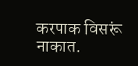करपाक विसरूं नाकात.